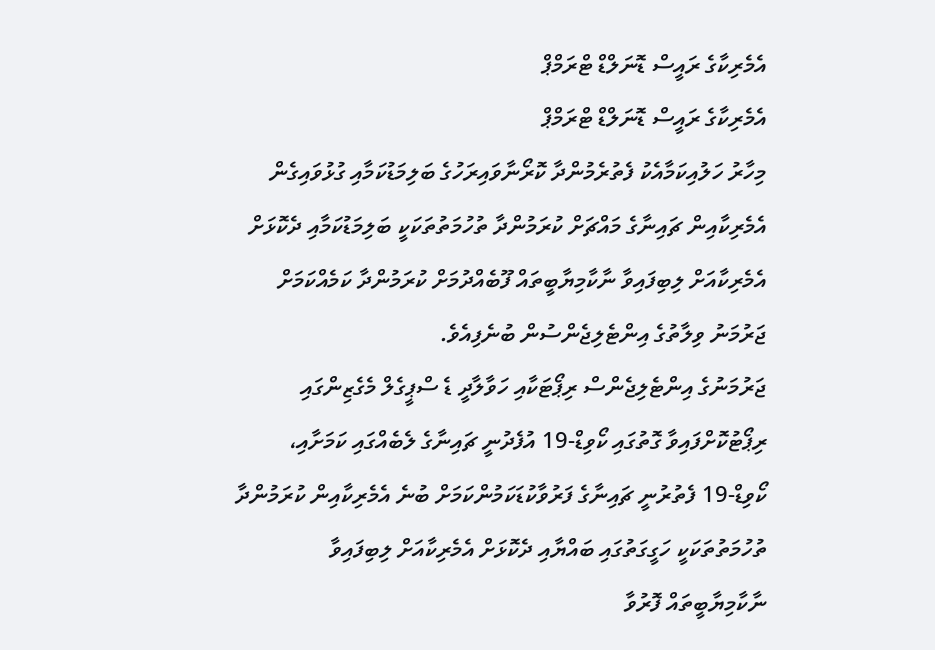އެމެރިކާގެ ރައީސް ޑޮނަލްޑް ޓްރަމްޕް
އެމެރިކާގެ ރައީސް ޑޮނަލްޑް ޓްރަމްޕް
މިހާރު ހަލުއިކަމާއެކު ފެތުރެމުންދާ ކޮރޯނާވައިރަހުގެ ބަލިމަޑުކަމާއި ގުޅުވައިގެން އެމެރިކާއިން ޗައިނާގެ މައްޗަށް ކުރަމުންދާ ތުހުމަތުތަކަކީ ބަލިމަޑުކަމާއި ދެކޮޅަށް އެމެރިކާއަށް ލިބިފައިވާ ނާކާމިޔާބީތައް ފޫބެއްދުމަށް ކުރަމުންދާ ކަމެއްކަމަށް ޖަރުމަނު ވިލާތުގެ އިންޓެލިޖެންސުން ބުނެފިއެވެ.
ޖަރުމަނުގެ އިންޓެލިޖެންސް ރިޕޯޓަކާއި ހަވާލާދީ ޑެ ސްޕީގެލް މެގެޒިންގައި ރިޕޯޓުކޮށްފައިވާ ގޮތުގައި ކޯވިޑް-19 އުފެދުނީ ޗައިނާގެ ލެބެއްގައި ކަމަށާއި، ކޯވިޑް-19 ފެތުރުނީ ޗައިނާގެ ފަރުވާކުޑަކަމުންކަމަށް ބުނެ އެމެރިކާއިން ކުރަމުންދާ ތުހުމަތުތަކަކީ ހަގީގަތުގައި ބައްޔާއި ދެކޮޅަށް އެމެރިކާއަށް ލިބިފައިވާ ނާކާމިޔާބީތައް ފޮރުވާ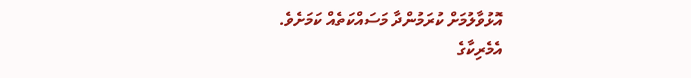އޮޅުވާލުމަށް ކުރަމުންދާ މަސައްކަތެއް ކަމަށެވެ.
އެމެރިކާގެ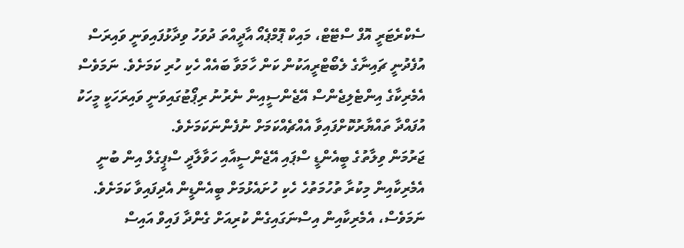ސެކްރެޓަރީ އޮފް ސްޓޭޓް، މައިކް ޕޮމްޕެއޯ އާދީއްތަ ދުވަހު ވިދާޅުފައިވަނީ ވައިރަސް އުފެދުނީ ޗައިނާގެ ލެބޯޓްރީއަކުން ކަން ހާމަވާ ބައެއް ހެކި ހުރި ކަމަށެވެ. ނަމަވެސް އެމެރިކާގެ އިންޓެލިޖެންސް އޭޖެންސީއިން ނެރުނު ރިޕޯޓުގައިވަނީ ވައިރަހަކީ މީހަކު އުފައްދާ ތައްޔާރުކޮށްފައިވާ އެއްޗެއްކަމަށް ނުފެންނަކަމަށެވެ.
ޖަރުމަން ވިލާތުގެ ބީއެންޑީ ސްޕައި އޭޖެންސީއާއި ހަވާލާދީ ސްޕީގެލް އިން ބުނީ އެމެރިކާއިން މިކުރާ ތުހުމަތުހެ ހެކި ހުށައެޅުމަށް ބީއެންޑީން އެދިފައިވާ ކަމަށެވެ. ނަމަވެސް، އެމެރިކާއިން އިސްނަގައިގެން ކުރިއަށް ގެންދާ ފައިވް އައިސް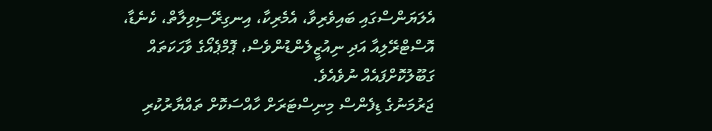އެލަޔަންސްގައި ބައިވެރިވާ، އެމެރިކާ، އިނގިރޭސިވިލާތް، ކެނެޑާ، އޮސްޓްރޭލިއާ އަދި ނިއުޒީލެންޑުންވެސް، ޕޮމްޕެއޯގެ ވާހަކަތައް ގަބޫލުކޮށްފައެއް ނުވެއެވެ.
ޖަރުމަނުގެ ޑިފެންސް މިނިސްޓަރަށް ހާއްސަކޮށް ތައްޔާރުކުރި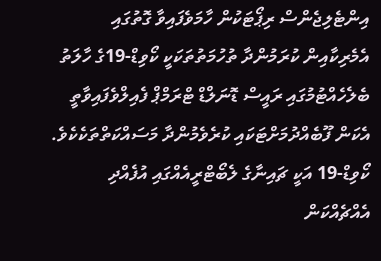އިންޓެލިޖެންސް ރިޕޯޓަކުން ހާމަވެފައިވާ ގޮތުގައި އެމެރިކާއިން ކުރަމުންދާ ތުހުމަތުތަކަކީ ކޯވިޑް-19ގެ ހާލަތު ބެލެހެއްޓުމުގައި ރައީސް ޑޮނަލްޑް ޓްރަމްޕް ފެއިލްވެފައިވާތީ އެކަން ފޫބެއްދުމަށްޓަކައި ކުރެވެމުންދާ މަސައްކަތްތަކެކެވެ.
ކޯވިޑް-19 އަކީ ޗައިނާގެ ލެބޯޓްރީއެއްގައި އުފެއްދި އެއްޗެއްކަން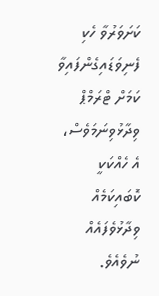ކަށަވަރުވާ ހެކި ފެނިވަޑައިގެންފައިވާ ކަމަށް ޓްރަމްޕް ވިދާޅުވިނަމަވެސް، އެ ހެއްކަކީ ކޮބައިކަމެއް ވިދާޅުވެފައެއް ނުވެއެވެ.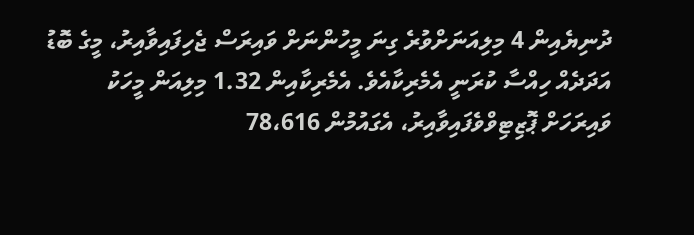ދުނިޔެއިން 4 މިލިއަނަށްވުރެ ގިނަ މީހުންނަށް ވައިރަސް ޖެހިފައިވާއިރު، މީގެ ބޮޑު އަދަދެއް ހިއްސާ ކުރަނީ އެމެރިކާއެވެ. އެމެރިކާއިން 1.32 މިލިއަން މީހަކު ވައިރަހަށް ޕޮޒިޓިވްވެފައިވާއިރު، އެގައުމުން 78،616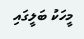މީހަކު ބަލީގައި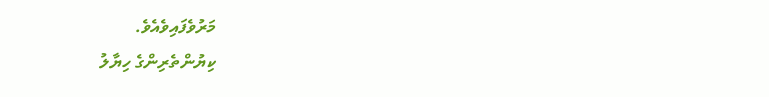މަރުވެފައިވެއެވެ.
ކިޔުންތެރިންގެ ހިޔާލު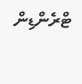ޓްރެންޑިން